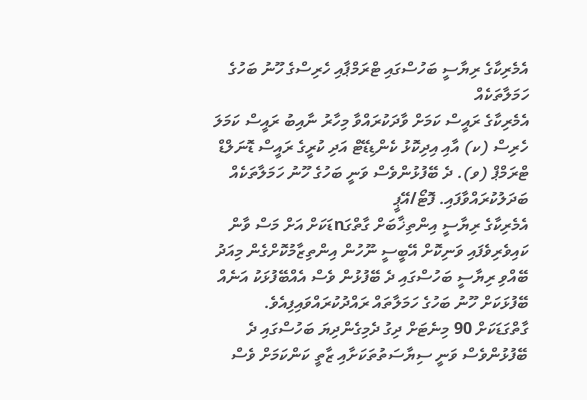އެމެރިކާގެ ރިޔާސީ ބަހުސްގައި ޓްރަމްޕާއި ހެރިސްގެ ހޫނު ބަހުގެ ހަމަލާތަކެއް
އެމެރިކާގެ ރައީސް ކަމަށް ވާދަކުރައްވާ މިހާރު ނާއިބު ރައީސް ކަމަލަ ހެރިސް (ކ) އާއި އިދިކޮޅު ކެންޑިޑޭޓް އަދި ކުރީގެ ރައީސް ޑޮނަލްޑް ޓްރަމްޕް (ވ). ދެ ބޭފުޅުންވެސް ވަނީ ބަހުގެ ހޫނު ހަމަލާތަކެއް ބަދަލުކުރައްވާފައި. ފޮޓޯ/އޭޕީ
އެމެރިކާގެ ރިޔާސީ އިންތިޚާބަށް ގާތްގަnޑަކަށް އަށް މަސް ވާން ކައިވެރިވެފައި ވަނިކޮށް އޭބީސީ ނޫހުން އިންތިޒާމުކޮށްގެން މިއަދު ބޭއްވި ރިޔާސީ ބަހުސްގައި ދެ ބޭފުޅުން ވެސް އެއްބޭފުޅަކު އަނެއް ބޭފުޅަކަށް ހޫނު ބަހުގެ ހަމަލާތައް ރައްދުކުރައްވައިފިއެވެ.
ގާތްގަޑަކަށް 90 މިނެޓަށް ދިގު ދެމިގެންދިޔަ ބަހުސްގައި ދެ ބޭފުޅުންވެސް ވަނީ ސިޔާސަތުތަކަށާއި ޒާތީ ކަންކަމަށް ވެސް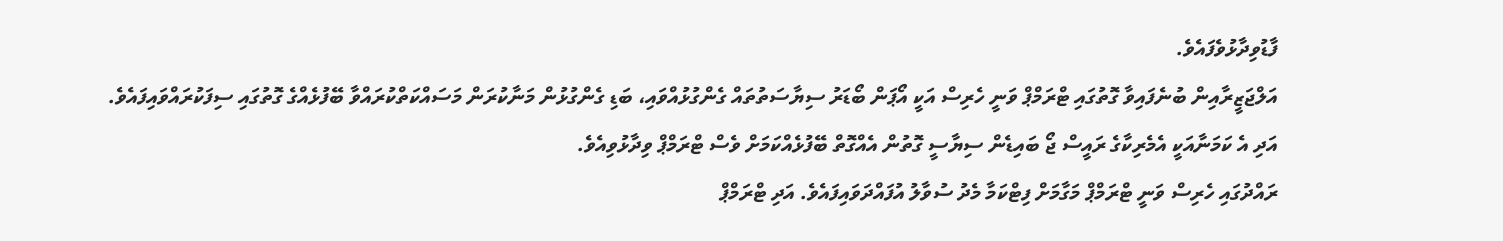ފާޑުވިދާޅުވެފައެވެ.
އަލްޖަޒީރާއިން ބުނެފައިވާ ގޮތުގައި ޓްރަމްޕް ވަނީ ހެރިސް އަކީ އޯޕަން ބޯޑަރު ސިޔާސަތުތައް ގެންގުޅުއްވައި، ބަޑި ގެންގުޅުން މަނާކުރަން މަސައްކަތްކުރައްވާ ބޭފުޅެއްގެ ގޮތުގައި ސިފަކުރައްވައިފައެވެ.
އަދި އެ ކަމަނާއަކީ އެމެރިކާގެ ރައީސް ޖޯ ބައިޑެން ސިޔާސީ ގޮތުން އެއްގޮތް ބޭފުޅެއްކަމަށް ވެސް ޓްރަމްޕް ވިދާޅުވިއެވެ.
ރައްދުގައި ހެރިސް ވަނީ ޓްރަމްޕް މަގާމަށް ފިޓްކަމާ މެދު ސުވާލު އުފައްދަވައިފައެވެ. އަދި ޓްރަމްޕް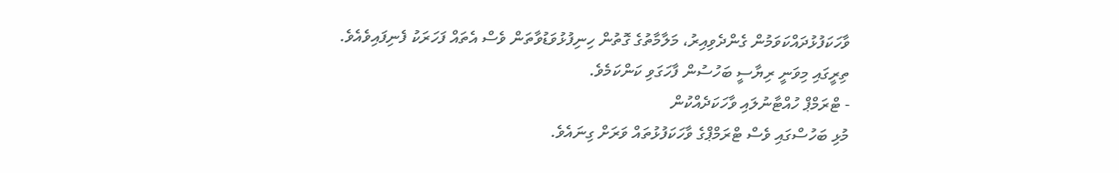ވާހަކަފުޅުދައްކަވަމުން ގެންދެވިއިރު، މަލާމާތުގެ ގޮތުން ހިނިފުޅުވަޑުވާތަން ވެސް އެތައް ފަހަރަކު ފެނިފައިވެއެވެ.
ތިރީގައި މިވަނީ ރިޔާސީ ބަހުސުން ފާހަގަވި ކަންކަމެވެ.
- ޓްރަމްޕް ހުއްޓާނުލައި ވާހަކަދެއްކުން
މުޅި ބަހުސްގައި ވެސް ޓްރަމްޕްގެ ވާހަކަފުޅުތައް ވަރަށް ގިނައެވެ.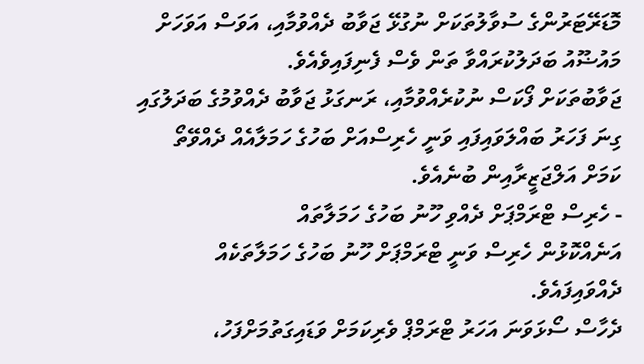މޮޑަރޭޓަރުންގެ ސުވާލުތަކަށް ނުގުޅޭ ޖަވާބު ދެއްވުމާއި، އަވަސް އަވަހަށް މައުޟޫއު ބަދަލުކުރައްވާ ތަން ވެސް ފެނިފައިވެއެވެ.
ޖަވާބުތަކަށް ފޯކަސް ނުކުރެއްވުމާއި، ރަނގަޅު ޖަވާބު ދެއްވުމުގެ ބަދަލުގައި ގިނަ ފަހަރު ބައްލަވައިފައި ވަނީ ހެރިސްއަށް ބަހުގެ ހަމަލާއެއް ދެއްވޭތޯ ކަމަށް އަލްޖަޒީރާއިން ބުނެއެވެ.
- ހެރިސް ޓްރަމްޕަށް ދެއްވި ހޫނު ބަހުގެ ހަމަލާތައް
އަނެއްކޮޅުން ހެރިސް ވަނީ ޓްރަމްޕަށް ހޫނު ބަހުގެ ހަމަލާތަކެއް ދެއްވައިފައެވެ.
ދެހާސް ސޯޅަވަނަ އަހަރު ޓްރަމްޕް ވެރިކަމަށް ވަޑައިގަތުމަށްފަހު،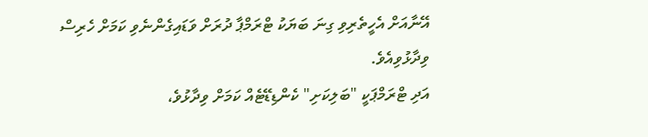އޭނާއަށް އެހީތެރިވި ގިނަ ބަޔަކު ޓްރަމްޕާ ދުރަށް ވަޑައިގެންނެވި ކަމަށް ހެރިސް ވިދާޅުވިއެވެ.
އަދި ޓްރަމްޕަކީ "ބަލިކަށި" ކެންޑިޑޭޓެއް ކަމަށް ވިދާޅުވެ،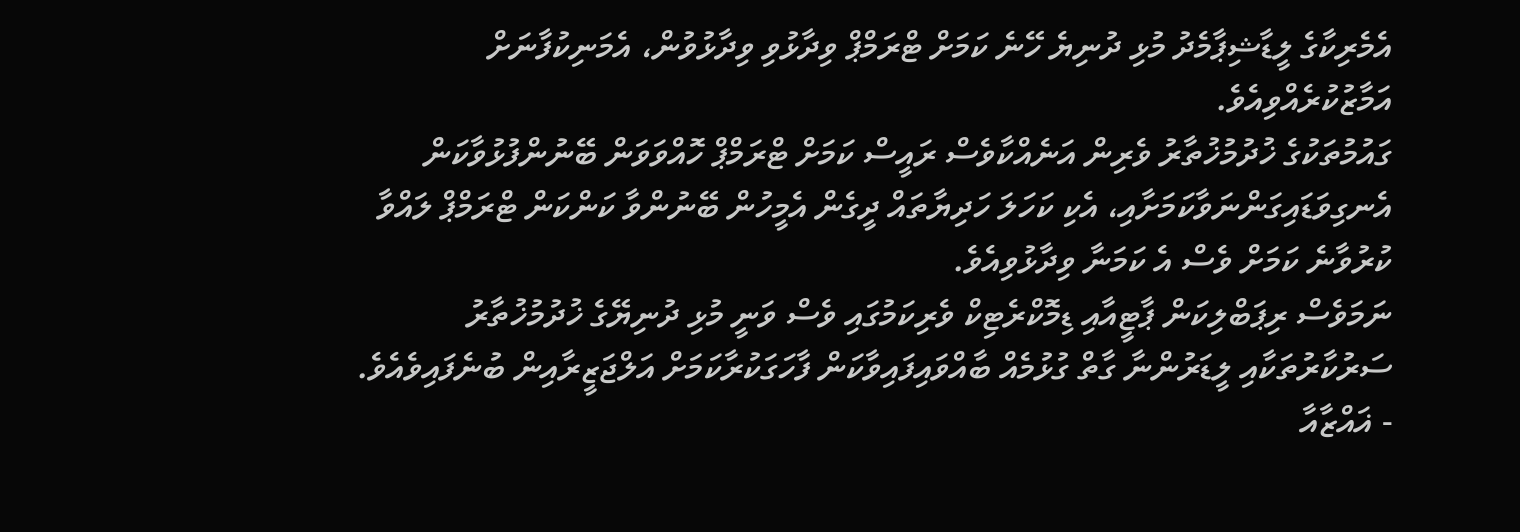އެމެރިކާގެ ލީޑާޝިޕާމެދު މުޅި ދުނިޔެ ހޭނެ ކަމަށް ޓްރަމްޕް ވިދާޅުވި ވިދާޅުވުން، އެމަނިކުފާނަށް އަމާޒުކުރެއްވިއެވެ.
ގައުމުތަކުގެ ޚުދުމުޚުތާރު ވެރިން އަނެއްކާވެސް ރައީސް ކަމަށް ޓްރަމްޕް ހޮއްވަވަން ބޭނުންފުޅުވާކަން އެނގިވަޑައިގަންނަވާކަމަށާއި، އެކި ކަހަލަ ހަދިޔާތައް ދީގެން އެމީހުން ބޭނުންވާ ކަންކަން ޓްރަމްޕް ލައްވާ ކުރުވާނެ ކަމަށް ވެސް އެ ކަމަނާ ވިދާޅުވިއެވެ.
ނަމަވެސް ރިޕަބްލިކަން ޕާޓީއާއި ޑިމޮކްރެޓިކް ވެރިކަމުގައި ވެސް ވަނީ މުޅި ދުނިޔޭގެ ޚުދުމުޚުތާރު ސަރުކާރުތަކާއި ލީޑަރުންނާ ގާތް ގުޅުމެއް ބާއްވައިފައިވާކަން ފާހަގަކުރާކަމަށް އަލްޖަޒީރާއިން ބުނެފައިވެއެވެ.
- ޣައްޒާއާ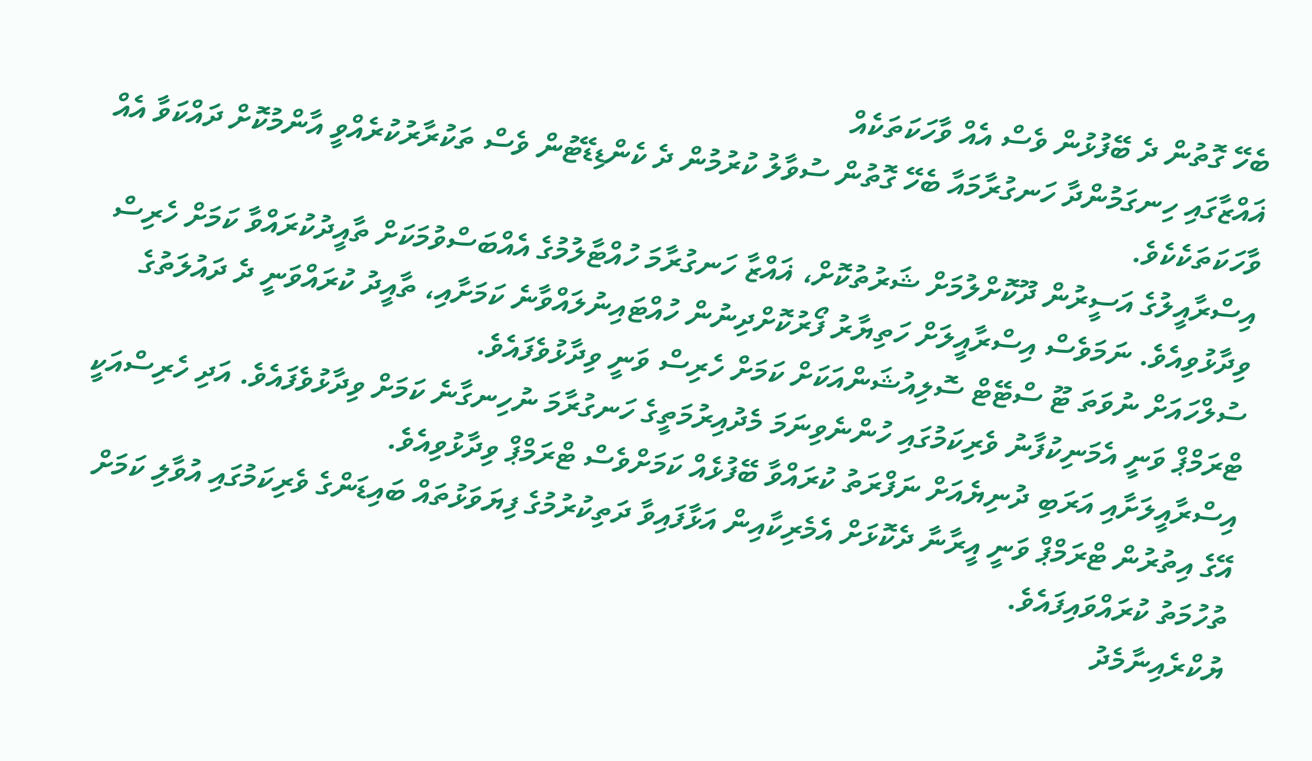ބެހޭ ގޮތުން ދެ ބޭފުޅުން ވެސް އެއް ވާހަކަތަކެއް
ޣައްޒާގައި ހިނގަމުންދާ ހަނގުރާމައާ ބެހޭ ގޮތުން ސުވާލު ކުރުމުން ދެ ކެންޑިޑޭޓުން ވެސް ތަކުރާރުކުރެއްވީ އާންމުކޮށް ދައްކަވާ އެއް ވާހަކަތަކެކެވެ.
އިސްރާއީލުގެ އަސީރުން ދޫކޮށްލުމަށް ޝަރުތުކޮށް، ޣައްޒާ ހަނގުރާމަ ހުއްޓާލުމުގެ އެއްބަސްވުމަކަށް ތާއީދުކުރައްވާ ކަމަށް ހެރިސް ވިދާޅުވިއެވެ. ނަމަވެސް އިސްރާއީލަށް ހަތިޔާރު ފޯރުކޮށްދިނުން ހުއްޓައިނުލައްވާނެ ކަމަށާއި، ތާއީދު ކުރައްވަނީ ދެ ދައުލަތުގެ ސުލްހައަށް ނުވަތަ ޓޫ ސްޓޭޓް ސޮލިއުޝަންއަކަށް ކަމަށް ހެރިސް ވަނީ ވިދާޅުވެފައެވެ.
ޓްރަމްޕް ވަނީ އެމަނިކުފާނު ވެރިކަމުގައި ހުންނެވިނަމަ މެދުއިރުމަތީގެ ހަނގުރާމަ ނުހިނގާނެ ކަމަށް ވިދާޅުވެފައެވެ. އަދި ހެރިސްއަކީ އިސްރާއީލަށާއި އަރަބި ދުނިޔެއަށް ނަފްރަތު ކުރައްވާ ބޭފުޅެއް ކަމަށްވެސް ޓްރަމްޕް ވިދާޅުވިއެވެ.
އޭގެ އިތުރުން ޓްރަމްޕް ވަނީ އީރާނާ ދެކޮޅަށް އެމެރިކާއިން އަޅާފައިވާ ދަތިކުރުމުގެ ފިޔަވަޅުތައް ބައިޑަންގެ ވެރިކަމުގައި އުވާލި ކަމަށް ތުހުމަތު ކުރައްވައިފައެވެ.
ޔުކްރެއިނާމެދު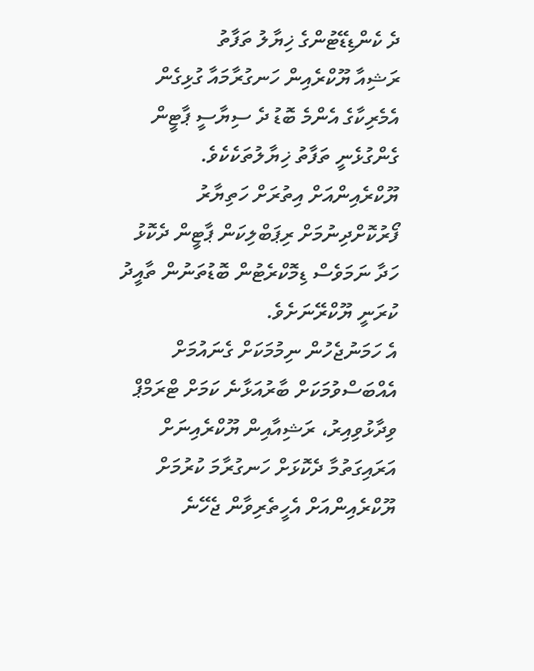ދެ ކެންޑިޑޭޓުންގެ ޚިޔާލު ތަފާތު
ރަޝިއާ ޔޫކްރެއިން ހަނގުރާމައާ ގުޅިގެން އެމެރިކާގެ އެންމެ ބޮޑު ދެ ސިޔާސީ ޕާޓީން ގެންގުޅެނީ ތަފާތު ޚިޔާލުތަކެކެވެ.
ޔޫކްރެއިންއަށް އިތުރަށް ހަތިޔާރު ފޯރުކޮށްދިނުމަށް ރިޕަބްލިކަން ޕާޓީން ދެކޮޅު ހަދާ ނަމަވެސް ޑިމޮކްރެޓުން ބޮޑުތަނުން ތާއީދު ކުރަނީ ޔޫކްރޭނަށެވެ.
އެ ހަމަނުޖެހުން ނިމުމަކަށް ގެނައުމަށް އެއްބަސްވުމަކަށް ބާރުއަޅާނެ ކަމަށް ޓްރަމްޕް ވިދާޅުވިއިރު، ރަޝިއާއިން ޔޫކްރެއިނަށް އަރައިގަތުމާ ދެކޮޅަށް ހަނގުރާމަ ކުރުމަށް ޔޫކްރެއިންއަށް އެހީތެރިވާން ޖެހޭނެ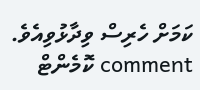ކަމަށް ހެރިސް ވިދާޅުވިއެވެ.
comment ކޮމެންޓް